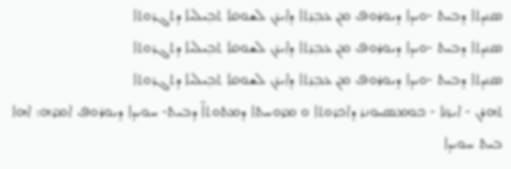ܣܢܕܬܐ ܕܒܝܬ -ܘܝܕܐ ܕܝܘܪܘܦ ܡܢ ܥܒܼܪܬܐ ܕܐܝܪܢ ܠܫܘܩܐ ܬܒܼܝܠܝܐ ܕܬܓܪܘܬܐ
ܣܢܕܬܐ ܕܒܝܬ -ܘܝܕܐ ܕܝܘܪܘܦ ܡܢ ܥܒܼܪܬܐ ܕܐܝܪܢ ܠܫܘܩܐ ܬܒܼܝܠܝܐ ܕܬܓܪܘܬܐ
ܣܢܕܬܐ ܕܒܝܬ -ܘܝܕܐ ܕܝܘܪܘܦ ܡܢ ܥܒܼܪܬܐ ܕܐܝܪܢ ܠܫܘܩܐ ܬܒܼܝܠܝܐ ܕܬܓܪܘܬܐ
ܬܗܪܢ - ܐܝܪܢܐ - ܟܘܡܣܝܘܢܪ ܕܐܟܪܘܬܐ ܘ ܡܪܘܚܬܐ ܕܡܬܘܬܐ̈ ܕܒܝܬ- ܚܘܝܕܐ ܕܝܘܪܘܦ ܐܡܪܗ: ܐܗܐ ܒܝܬ ܚܘܝܕܐ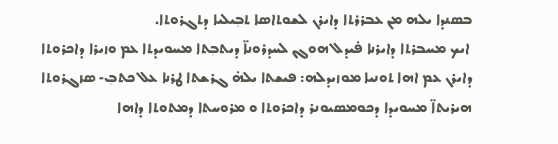ܒܣܢܕܐ ܝܠܗ ܡܢ ܥܒܪܪܬܐ ܕܐܝܪܢ ܠܫܘܬܐܣܐ ܬܒܼܝܠܝܐ ܕܬܓܪܘܬܐ.
 ܐܝܟ ܡܚܒܪܬܐ ܕܐܝܪܢܐ ܦ̇ܝܕܠ ܗܘܓܢ ܠܚܕܪܘܢܐ̈ ܕܝܬܒܼܬܐ ܡܚܘܝܕܬܐ ܥܡ ܘܙܝܪܐ ܕܐܟܪܘܬܐ ܕܐܝܪܢ ܥܡ ܐܗܐ ܬܘܢܝܐ ܡܘܙܝܕܠܗ: ܦܝܫܬܐ ܝܠܗ̇ ܓܪܫܬܐ ܛܪܢܐ ܥܠ ܟܬܒܼ- ܣܙܓܪܘܬܐ ܗܝܪܝܬܐ̈ ܡܚܘܝܕܐ ܕܟܘܡܣܝܘܢܪ ܕܐܟܪܘܬܐ ܘ ܡܪܘܚܬܐ ܕܡܬܘܬܐ ܕܐܗܐ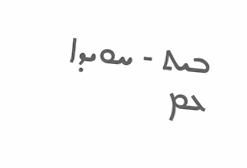ܒܝܬ - ܚܘܝܕܐ ܥܡ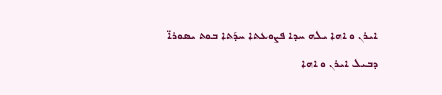ܐܝܪܢ ܘ ܐܗܐ ܝܠܗ ܚܕܐ ܦܨܘܥܬܐ ܚܕܰܬܐ ܒܘܬ ܝܣܘܪܐ̈ ܕܒܝܠ ܐܝܪܢ ܘ ܐܗܐ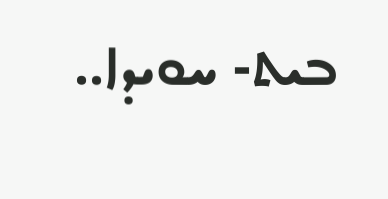ܒܝܬ- ܚܘܝܕܐ..